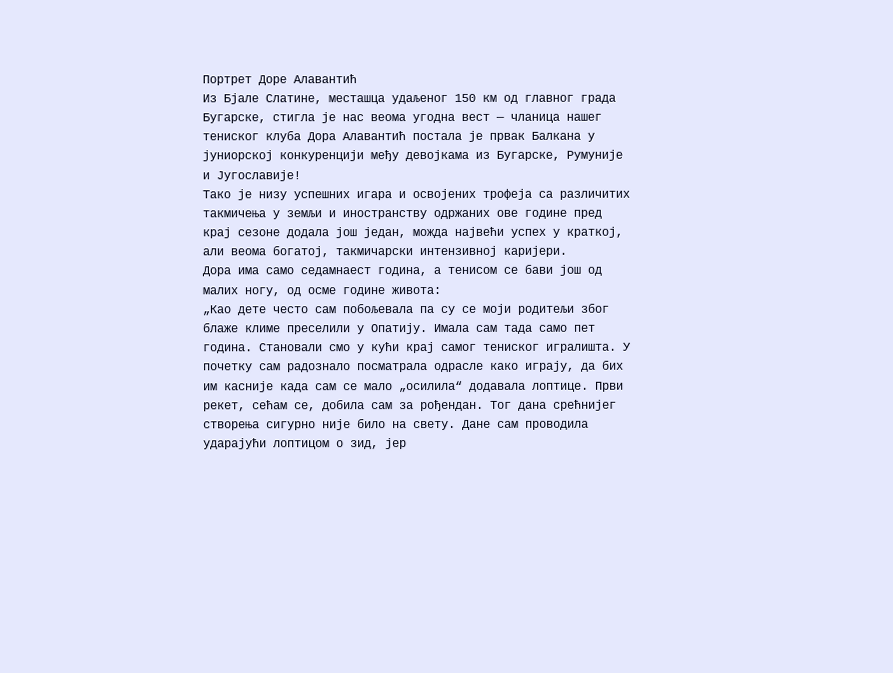Портрет Доре Алавантић
Из Бјале Слатине, месташца удаљеног 150 км од главног града Бугарске, стигла је нас веома угодна вест — чланица нашег тениског клуба Дора Алавантић постала је првак Балкана у јуниорској конкуренцији међу девојкама из Бугарске, Румуније и Југославије!
Тако је низу успешних игара и освојених трофеја са различитих такмичења у земљи и иностранству одржаних ове године пред крај сезоне додала још један, можда највећи успех у краткој, али веома богатој, такмичарски интензивној каријери.
Дора има само седамнаест година, а тенисом се бави још од малих ногу, од осме године живота:
„Као дете често сам побољевала па су се моји родитељи због блаже климе преселили у Опатију. Имала сам тада само пет година. Становали смо у кући крај самог тениског игралишта. У почетку сам радознало посматрала одрасле како играју, да бих им касније када сам се мало „осилила“ додавала лоптице. Први рекет, сећам се, добила сам за рођендан. Тог дана срећнијег створења сигурно није било на свету. Дане сам проводила ударајући лоптицом о зид, јер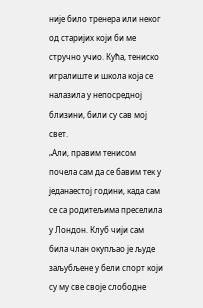није било тренера или неког од старијих који би ме стручно учио. Кућа, тениско игралиште и школа која се налазила у непосредној близини, били су сав мој свет.
„Али, правим тенисом почела сам да се бавим тек у једанаестој години, када сам се са родитељима преселила у Лондон. Клуб чији сам била члан окупљао је људе заљубљене у бели спорт који су му све своје слободне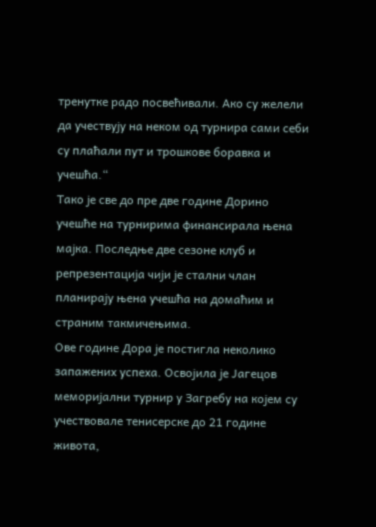тренутке радо посвећивали. Ако су желели да учествују на неком од турнира сами себи су плаћали пут и трошкове боравка и учешћа.“
Тако је све до пре две године Дорино учешће на турнирима финансирала њена мајка. Последње две сезоне клуб и репрезентација чији је стални члан планирају њена учешћа на домаћим и страним такмичењима.
Ове године Дора је постигла неколико запажених успеха. Освојила је Јагецов меморијални турнир у Загребу на којем су учествовале тенисерске до 21 године живота,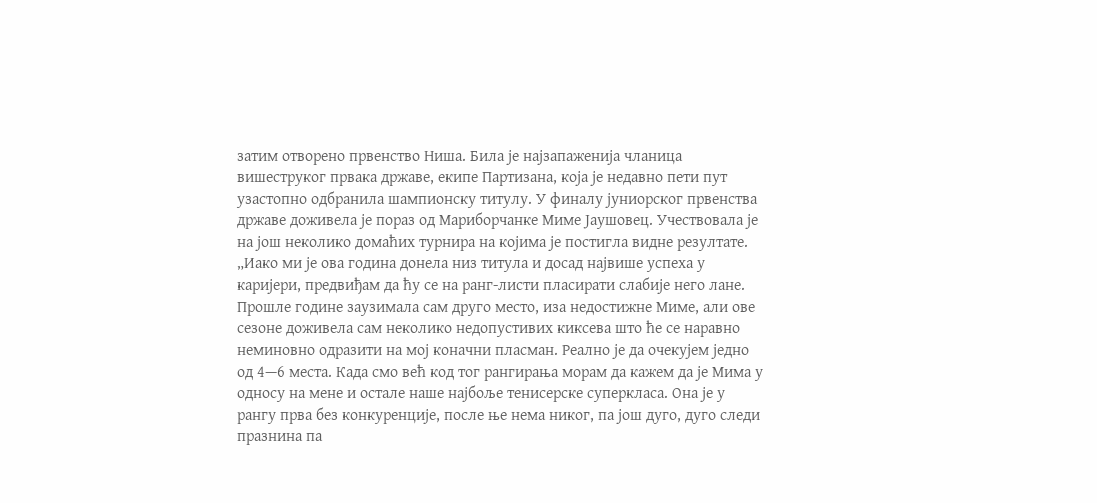затим отворено првенство Ниша. Била је најзапаженија чланица вишеструког првака државе, екипе Партизана, која је недавно пети пут узастопно одбранила шампионску титулу. У финалу јуниорског првенства државе доживела је пораз од Мариборчанке Миме Јаушовец. Учествовала је на још неколико домаћих турнира на којима је постигла видне резултате.
„Иако ми је ова година донела низ титула и досад највише успеха у каријери, предвиђам да ћу се на ранг-листи пласирати слабије него лане. Прошле године заузимала сам друго место, иза недостижне Миме, али ове сезоне доживела сам неколико недопустивих киксева што ће се наравно неминовно одразити на мој коначни пласман. Реално је да очекујем једно од 4—6 места. Када смо већ код тог рангирања морам да кажем да је Мима у односу на мене и остале наше најбоље тенисерске суперкласа. Она је у рангу прва без конкуренције, после ње нема никог, па још дуго, дуго следи празнина па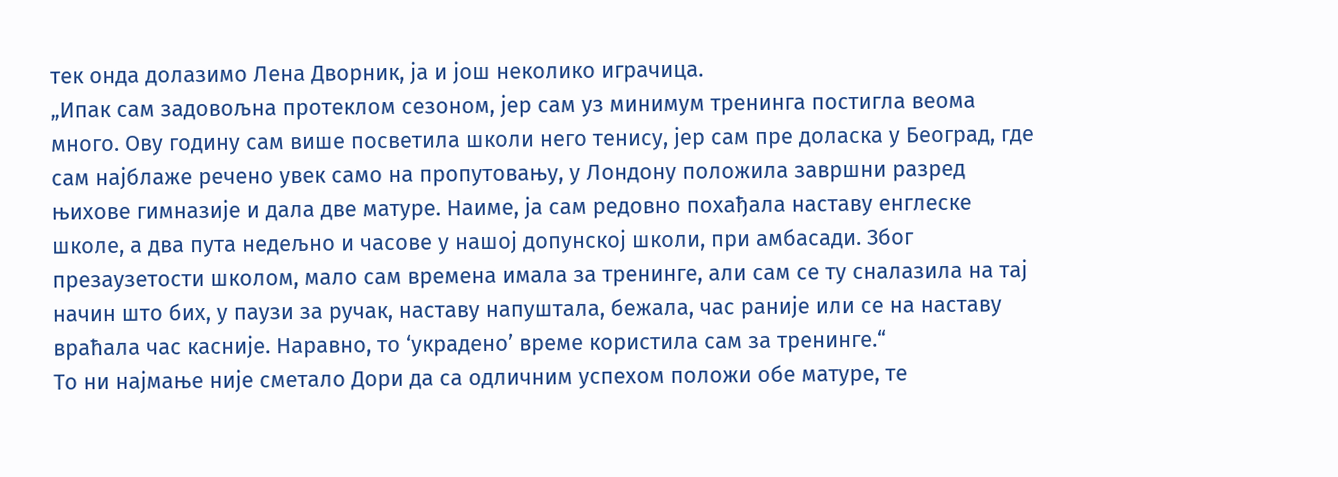тек онда долазимо Лена Дворник, ја и још неколико играчица.
„Ипак сам задовољна протеклом сезоном, јер сам уз минимум тренинга постигла веома много. Ову годину сам више посветила школи него тенису, јер сам пре доласка у Београд, где сам најблаже речено увек само на пропутовању, у Лондону положила завршни разред њихове гимназије и дала две матуре. Наиме, ја сам редовно похађала наставу енглеске школе, а два пута недељно и часове у нашој допунској школи, при амбасади. Због презаузетости школом, мало сам времена имала за тренинге, али сам се ту сналазила на тај начин што бих, у паузи за ручак, наставу напуштала, бежала, час раније или се на наставу враћала час касније. Наравно, то ‘украдено’ време користила сам за тренинге.“
То ни најмање није сметало Дори да са одличним успехом положи обе матуре, те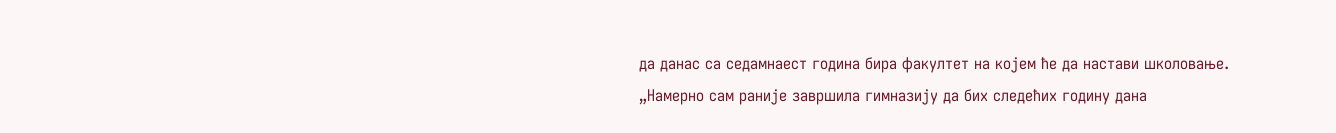да данас са седамнаест година бира факултет на којем ће да настави школовање.
„Намерно сам раније завршила гимназију да бих следећих годину дана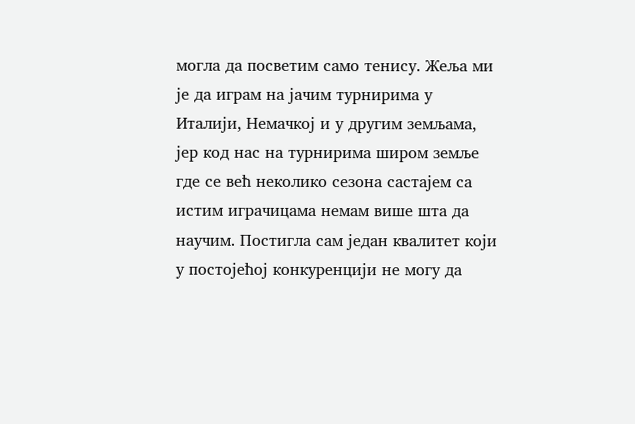могла да посветим само тенису. Жеља ми је да играм на јачим турнирима у Италији, Немачкој и у другим земљама, јер код нас на турнирима широм земље где се већ неколико сезона састајем са истим играчицама немам више шта да научим. Постигла сам један квалитет који у постојећој конкуренцији не могу да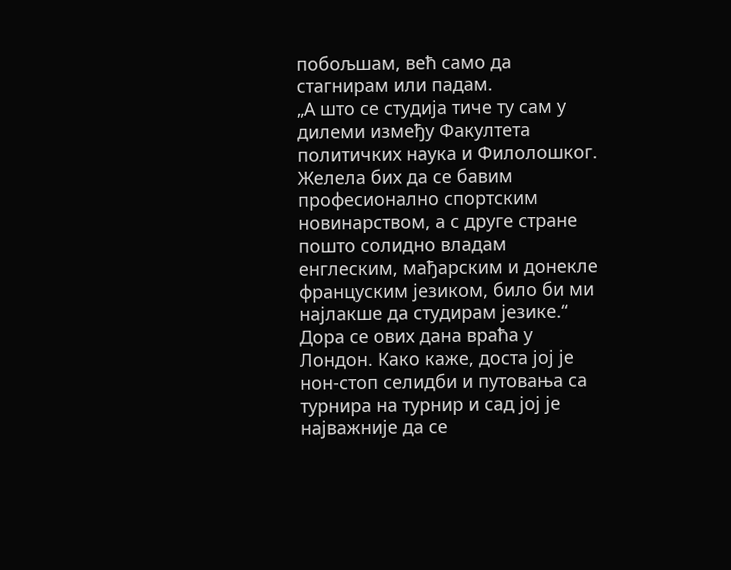побољшам, већ само да стагнирам или падам.
„А што се студија тиче ту сам у дилеми између Факултета политичких наука и Филолошког. Желела бих да се бавим професионално спортским новинарством, а с друге стране пошто солидно владам енглеским, мађарским и донекле француским језиком, било би ми најлакше да студирам језике.“
Дора се ових дана враћа у Лондон. Како каже, доста јој је нон-стоп селидби и путовања са турнира на турнир и сад јој је најважније да се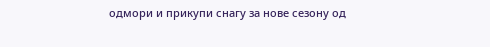одмори и прикупи снагу за нове сезону од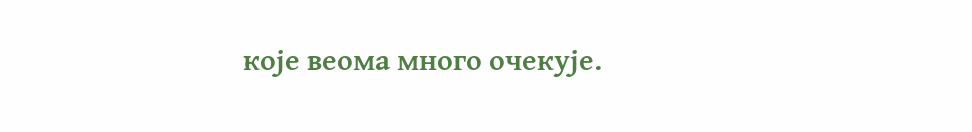које веома много очекује.